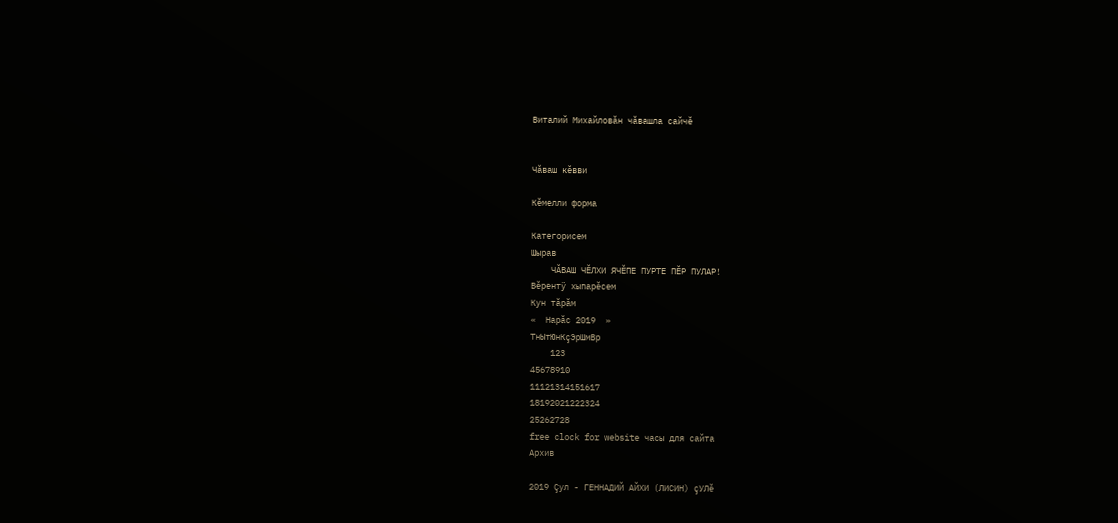Виталий Михайловăн чăвашла сайчĕ


Чăваш кĕвви

Кĕмелли форма

Категорисем
Шырав
    ЧĂВАШ ЧĔЛХИ ЯЧĔПЕ ПУРТЕ ПĔР ПУЛАР!
Вĕрентÿ хыпарĕсем
Кун тăрăм
«  Нарăс 2019  »
ТнЫтЮнКçЭрШмВр
    123
45678910
11121314151617
18192021222324
25262728
free clock for website часы для сайта
Архив

2019 Çул - ГЕННАДИЙ АЙХИ (ЛИСИН) çУЛĕ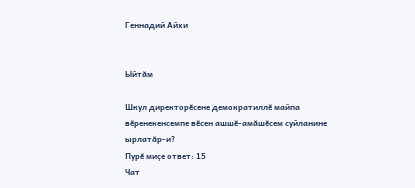Геннадий Айхи


Ыйтăм

Шкул директорĕсене демократиллĕ майпа вĕренекенсемпе вĕсен ашшĕ-амăшĕсем суйланине ырлатăр-и?
Пурĕ миçе ответ: 15
Чат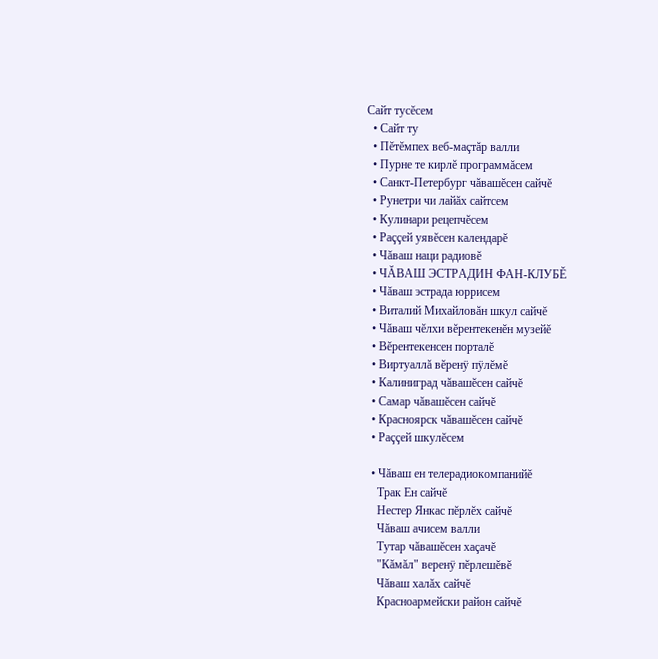Сайт тусĕсем
  • Сайт ту
  • Пĕтĕмпех веб-маçтăр валли
  • Пурне те кирлĕ программăсем
  • Санкт-Петербург чăвашĕсен сайчĕ
  • Рунетри чи лайăх сайтсем
  • Кулинари рецепчĕсем
  • Раççей уявĕсен календарĕ
  • Чăваш наци радиовĕ
  • ЧĂВАШ ЭСТРАДИН ФАН-КЛУБĔ
  • Чăваш эстрада юррисем
  • Виталий Михайловăн шкул сайчĕ
  • Чăваш чĕлхи вĕрентекенĕн музейĕ
  • Вĕрентекенсен порталĕ
  • Виртуаллă вĕренÿ пÿлĕмĕ
  • Калиниград чăвашĕсен сайчĕ
  • Самар чăвашĕсен сайчĕ
  • Красноярск чăвашĕсен сайчĕ
  • Раççей шкулĕсем

  • Чăваш ен телерадиокомпанийĕ
    Трак Ен сайчĕ
    Нестер Янкас пĕрлĕх сайчĕ
    Чăваш ачисем валли
    Тутар чăвашĕсен хаçачĕ
    "Кăмăл" веренÿ пĕрлешĕвĕ
    Чăваш халăх сайчĕ
    Красноармейски район сайчĕ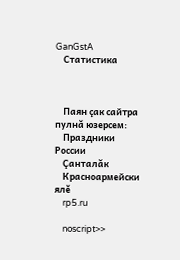GanGstA
    Статистика



    Паян çак сайтра пулнă юзерсем:
    Праздники России
    Çанталăк
    Красноармейски ялĕ
    rp5.ru

    noscript>>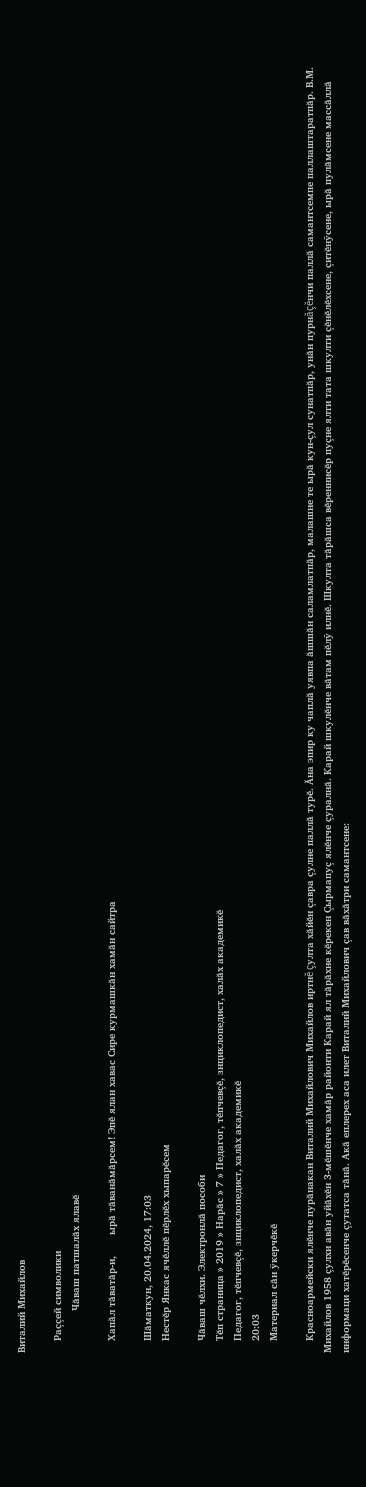Виталий Михайлов

    Раççей символики
              Чăваш патшалăх ялавĕ

    Хапăл тăватăр-и,       ырă тăванăмăрсем! Эпĕ ялан хавас Сире курмашкăн хамăн сайтра

    Шăматкун, 20.04.2024, 17:03
    Нестĕр Янкас ячĕллĕ пĕрлĕх хыпарĕсем

    Чăваш чĕлхи. Электронлă пособи
    Тĕп страница » 2019 » Нарăс » 7 » Педагог, тĕпчевçĕ, знциклопедист, халăх академикĕ
    Педагог, тĕпчевçĕ, знциклопедист, халăх академикĕ
    20:03
    Материал сăн ÿкерчĕкĕ

    Красноармейски ялĕнче пурăнакан Виталий Михайлович Михайлов иртнĕ çулта хăйĕн çавра çулне паллă турĕ. Ăна эпир ку чаплă уявпа ăшшăн саламлатпăр, малашне те ырă кун-çул сунатпăр, унăн пурнăçĕнчи паллă самантсемпе паллаштаратпăр. В.М. Михайлов 1958 çулхи авăн уйăхĕн 3-мĕшĕнче хамăр районти Карай ял тăрăхне кĕрекен Çырмапуç ялĕнче çуралнă. Карай шкулĕнче вăтам пĕлỹ илнĕ. Шкулта тăрăшса вĕреннисĕр пуçне ялти тата шкулти çĕнĕлĕхсене, çитĕнỹсене, ырă пулăмсене массăллă информаци хатĕрĕсенче çутатса тăнă. Акă еплерех аса илет Виталий Михайлович çав вăхăтри самантсене: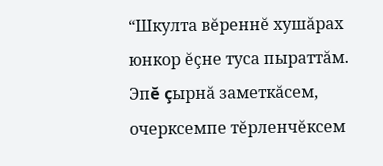“Шкулта вĕреннĕ хушăрах юнкор ĕçне туса пыраттăм. Эпĕ çырнă заметкăсем, очерксемпе тĕрленчĕксем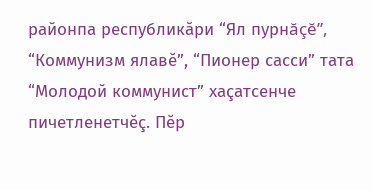районпа республикăри “Ял пурнăçĕ”, “Коммунизм ялавĕ”, “Пионер сасси” тата “Молодой коммунист” хаçатсенче пичетленетчĕç. Пĕр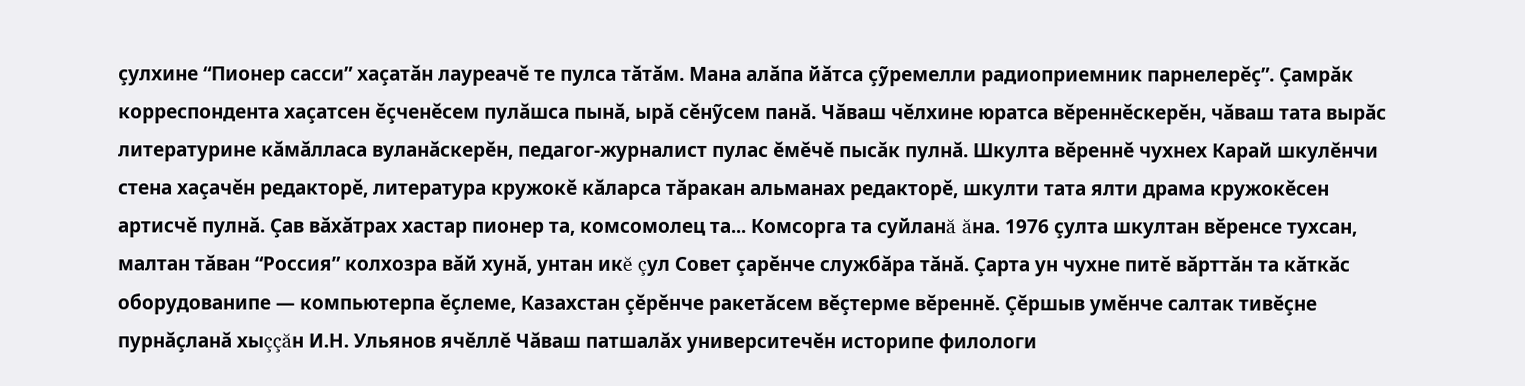çулхине “Пионер сасси” хаçатăн лауреачĕ те пулса тăтăм. Мана алăпа йăтса çỹремелли радиоприемник парнелерĕç”. Çамрăк корреспондента хаçатсен ĕçченĕсем пулăшса пынă, ырă сĕнỹсем панă. Чăваш чĕлхине юратса вĕреннĕскерĕн, чăваш тата вырăс литературине кăмăлласа вуланăскерĕн, педагог-журналист пулас ĕмĕчĕ пысăк пулнă. Шкулта вĕреннĕ чухнех Карай шкулĕнчи стена хаçачĕн редакторĕ, литература кружокĕ кăларса тăракан альманах редакторĕ, шкулти тата ялти драма кружокĕсен артисчĕ пулнă. Çав вăхăтрах хастар пионер та, комсомолец та... Комсорга та суйланă ăна. 1976 çулта шкултан вĕренсе тухсан, малтан тăван “Россия” колхозра вăй хунă, унтан икĕ çул Совет çарĕнче службăра тăнă. Çарта ун чухне питĕ вăрттăн та кăткăс оборудованипе — компьютерпа ĕçлеме, Казахстан çĕрĕнче ракетăсем вĕçтерме вĕреннĕ. Çĕршыв умĕнче салтак тивĕçне пурнăçланă хыççăн И.Н. Ульянов ячĕллĕ Чăваш патшалăх университечĕн историпе филологи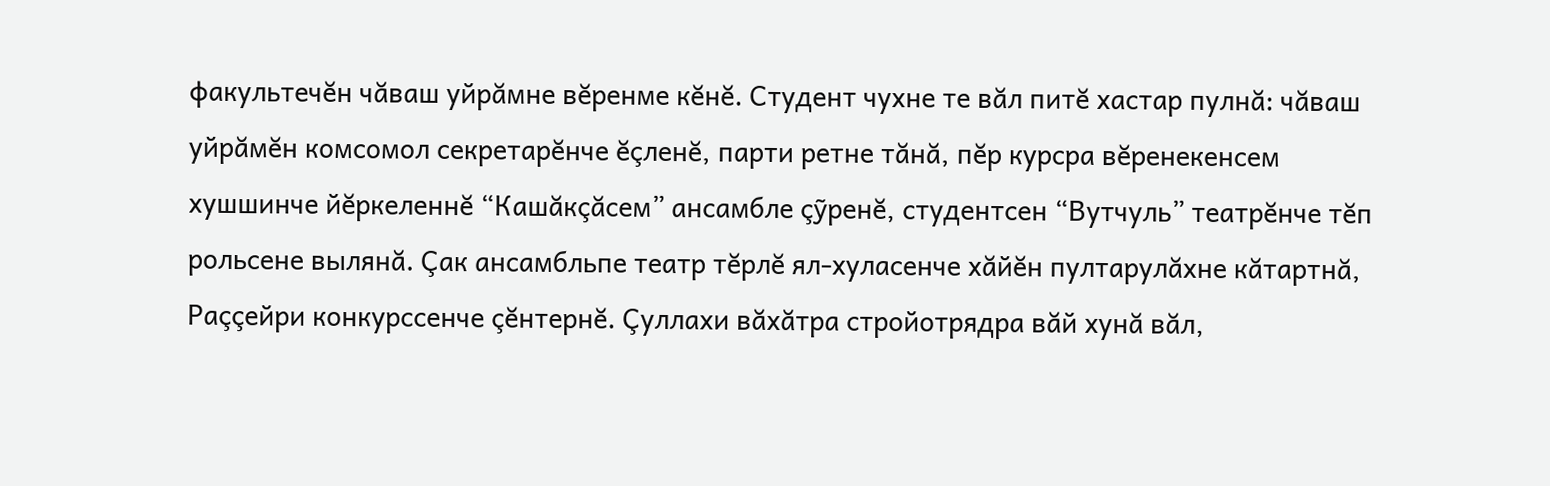факультечĕн чăваш уйрăмне вĕренме кĕнĕ. Студент чухне те вăл питĕ хастар пулнă: чăваш уйрăмĕн комсомол секретарĕнче ĕçленĕ, парти ретне тăнă, пĕр курсра вĕренекенсем хушшинче йĕркеленнĕ “Кашăкçăсем” ансамбле çỹренĕ, студентсен “Вутчуль” театрĕнче тĕп рольсене вылянă. Çак ансамбльпе театр тĕрлĕ ял-хуласенче хăйĕн пултарулăхне кăтартнă, Раççейри конкурссенче çĕнтернĕ. Çуллахи вăхăтра стройотрядра вăй хунă вăл,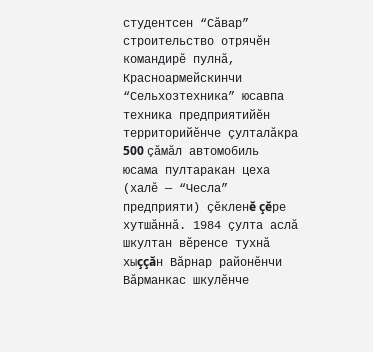студентсен “Сăвар” строительство отрячĕн командирĕ пулнă, Красноармейскинчи “Сельхозтехника” юсавпа техника предприятийĕн территорийĕнче çулталăкра 500 çăмăл автомобиль юсама пултаракан цеха (халĕ — “Чесла” предприяти) çĕкленĕ çĕре хутшăннă. 1984 çулта аслă шкултан вĕренсе тухнă хыççăн Вăрнар районĕнчи Вăрманкас шкулĕнче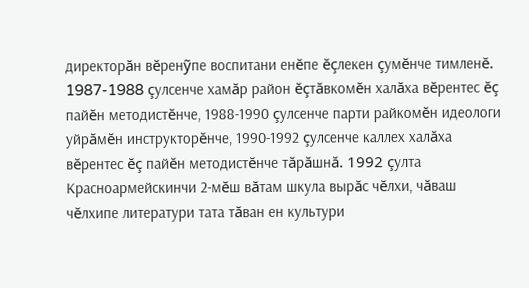директорăн вĕренỹпе воспитани енĕпе ĕçлекен çумĕнче тимленĕ. 1987-1988 çулсенче хамăр район ĕçтăвкомĕн халăха вĕрентес ĕç пайĕн методистĕнче, 1988-1990 çулсенче парти райкомĕн идеологи уйрăмĕн инструкторĕнче, 1990-1992 çулсенче каллех халăха вĕрентес ĕç пайĕн методистĕнче тăрăшнă. 1992 çулта Красноармейскинчи 2-мĕш вăтам шкула вырăс чĕлхи, чăваш чĕлхипе литератури тата тăван ен культури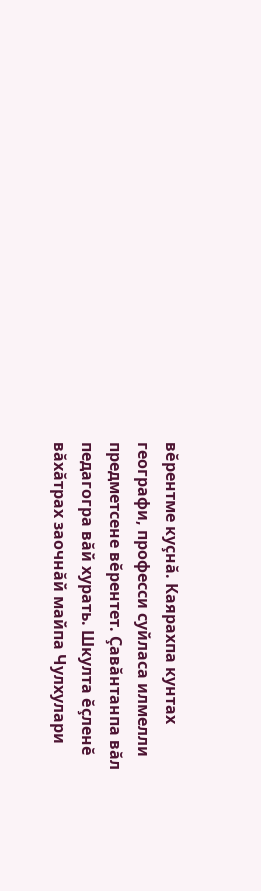вĕрентме куçнă. Каярахпа кунтах географи, професси суйласа илмелли предметсене вĕрентет. Çавăнтанпа вăл педагогра вăй хурать. Шкулта ĕçленĕ вăхăтрах заочнăй майпа Чулхулари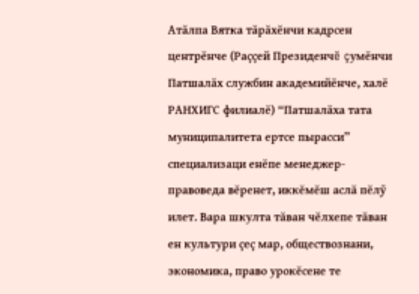Атăлпа Вятка тăрăхĕнчи кадрсен центрĕнче (Раççей Президенчĕ çумĕнчи Патшалăх службин академийĕнче, халĕ РАНХИГС филиалĕ) “Патшалăха тата муниципалитета ертсе пырасси” специализаци енĕпе менеджер-правоведа вĕренет, иккĕмĕш аслă пĕлỹ илет. Вара шкулта тăван чĕлхепе тăван ен культури çеç мар, обществознани, экономика, право урокĕсене те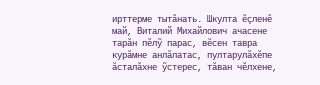ирттерме тытăнать. Шкулта ĕçленĕ май, Виталий Михайлович ачасене тарăн пĕлỹ парас, вĕсен тавра курăмне анлăлатас, пултарулăхĕпе ăсталăхне ỹстерес, тăван чĕлхене,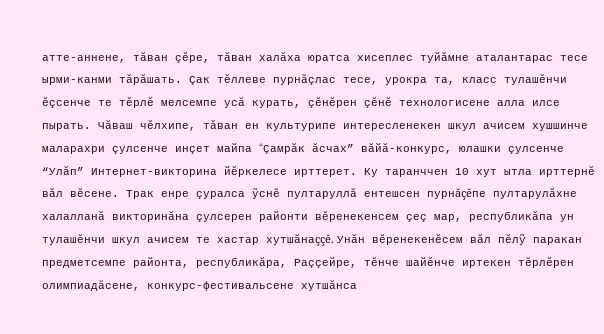атте-аннене, тăван çĕре, тăван халăха юратса хисеплес туйăмне аталантарас тесе ырми-канми тăрăшать. Çак тĕллеве пурнăçлас тесе, урокра та, класс тулашĕнчи ĕçсенче те тĕрлĕ мелсемпе усă курать, çĕнĕрен çĕнĕ технологисене алла илсе пырать. Чăваш чĕлхипе, тăван ен культурипе интересленекен шкул ачисем хушшинче маларахри çулсенче инçет майпа “Çамрăк ăсчах” вăйă-конкурс, юлашки çулсенче “Улăп” Интернет-викторина йĕркелесе ирттерет. Ку таранччен 10 хут ытла ирттернĕ вăл вĕсене. Трак енре çуралса ỹснĕ пултаруллă ентешсен пурнăçĕпе пултарулăхне халалланă викторинăна çулсерен районти вĕренекенсем çеç мар, республикăпа ун тулашĕнчи шкул ачисем те хастар хутшăнаççĕ. Унăн вĕренекенĕсем вăл пĕлỹ паракан предметсемпе районта, республикăра, Раççейре, тĕнче шайĕнче иртекен тĕрлĕрен олимпиадăсене, конкурс-фестивальсене хутшăнса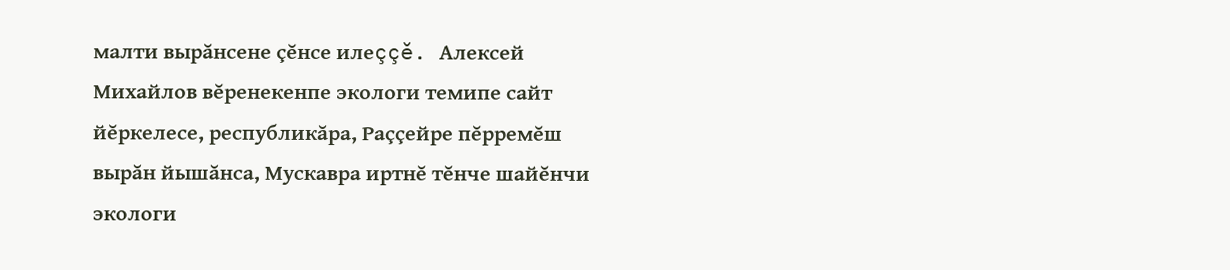малти вырăнсене çĕнсе илеççĕ. Алексей Михайлов вĕренекенпе экологи темипе сайт йĕркелесе, республикăра, Раççейре пĕрремĕш вырăн йышăнса, Мускавра иртнĕ тĕнче шайĕнчи экологи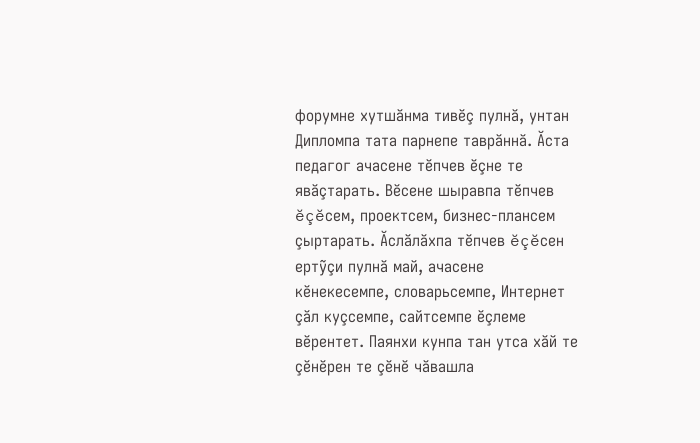форумне хутшăнма тивĕç пулнă, унтан Дипломпа тата парнепе таврăннă. Ăста педагог ачасене тĕпчев ĕçне те явăçтарать. Вĕсене шыравпа тĕпчев ĕçĕсем, проектсем, бизнес-плансем çыртарать. Ăслăлăхпа тĕпчев ĕçĕсен ертỹçи пулнă май, ачасене кĕнекесемпе, словарьсемпе, Интернет çăл куçсемпе, сайтсемпе ĕçлеме вĕрентет. Паянхи кунпа тан утса хăй те çĕнĕрен те çĕнĕ чăвашла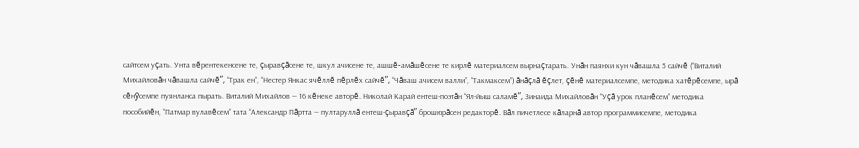сайтсем уçать. Унта вĕрентекенсене те, çыравçăсене те, шкул ачисене те, ашшĕ-амăшĕсене те кирлĕ материалсем вырнаçтарать. Унăн паянхи кун чăвашла 5 сайчĕ (“Виталий Михайловăн чăвашла сайчĕ”, “Трак ен”, “Нестер Янкас ячĕллĕ пĕрлĕх сайчĕ”, “Чăваш ачисем валли”, “Такмаксем”) ăнăçлă ĕçлет, çĕнĕ материалсемпе, методика хатĕрĕсемпе, ырă сĕнỹсемпе пуянланса пырать. Виталий Михайлов — 16 кĕнеке авторĕ. Николай Карай ентеш-поэтăн “Ял-йыш саламĕ”, Зинаида Михайловăн “Уçă урок планĕсем” методика пособийĕн, “Патмар вулавĕсем” тата “Александр Пăртта — пултаруллă ентеш-çыравçă” брошюрăсен редакторĕ. Вăл пичетлесе кăларнă автор программисемпе, методика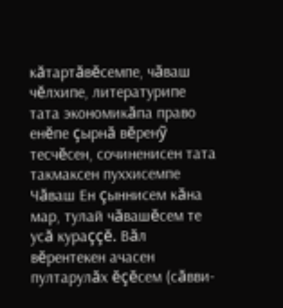кăтартăвĕсемпе, чăваш чĕлхипе, литературипе тата экономикăпа право енĕпе çырнă вĕренỹ тесчĕсен, сочиненисен тата такмаксен пуххисемпе Чăваш Ен çыннисем кăна мар, тулай чăвашĕсем те усă кураççĕ. Вăл вĕрентекен ачасен пултарулăх ĕçĕсем (сăвви-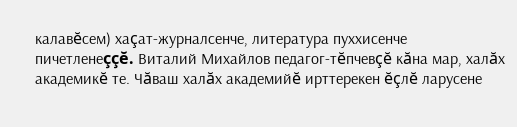калавĕсем) хаçат-журналсенче, литература пуххисенче пичетленеççĕ. Виталий Михайлов педагог-тĕпчевçĕ кăна мар, халăх академикĕ те. Чăваш халăх академийĕ ирттерекен ĕçлĕ ларусене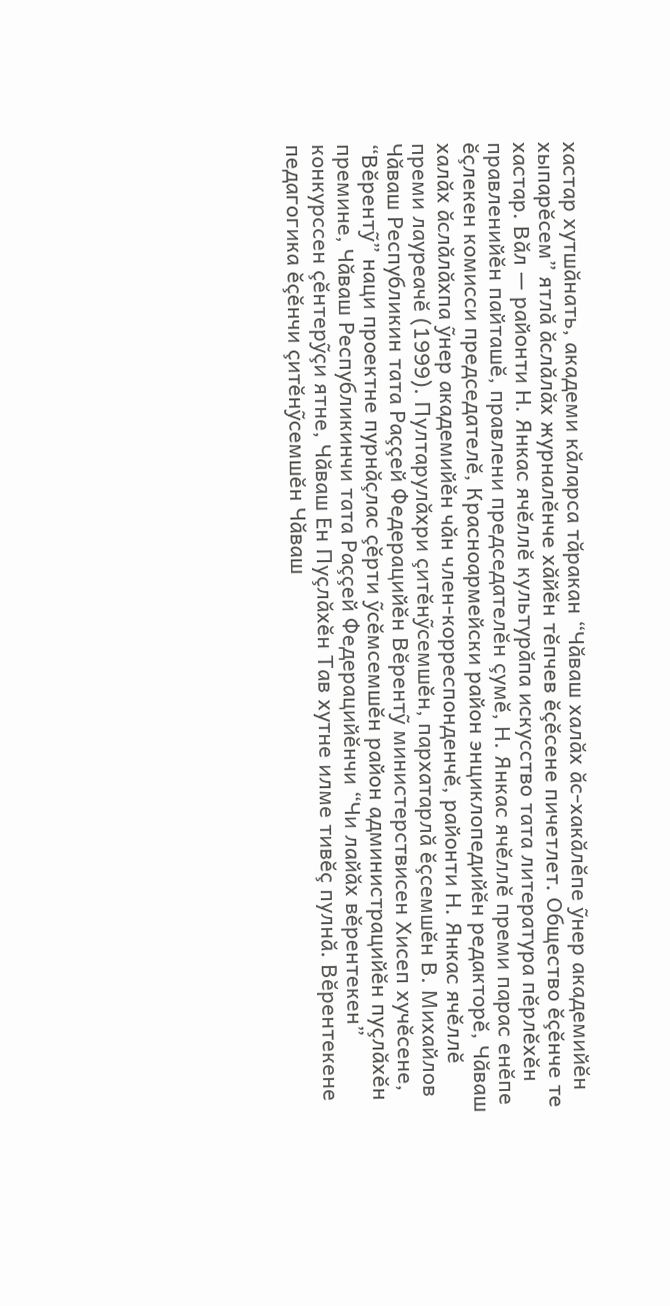хастар хутшăнать, академи кăларса тăракан “Чăваш халăх ăс-хакăлĕпе ỹнер академийĕн хыпарĕсем” ятлă ăслăлăх журналĕнче хăйĕн тĕпчев ĕçĕсене пичетлет. Общество ĕçĕнче те хастар. Вăл — районти Н. Янкас ячĕллĕ культурăпа искусство тата литература пĕрлĕхĕн правленийĕн пайташĕ, правлени председателĕн çумĕ, Н. Янкас ячĕллĕ преми парас енĕпе ĕçлекен комисси председателĕ, Красноармейски район энциклопедийĕн редакторĕ, Чăваш халăх ăслăлăхпа ỹнер академийĕн чăн член-корреспонденчĕ, районти Н. Янкас ячĕллĕ преми лауреачĕ (1999). Пултарулăхри çитĕнỹсемшĕн, пархатарлă ĕçсемшĕн В. Михайлов Чăваш Республикин тата Раççей Федерацийĕн Вĕрентỹ министерствисен Хисеп хучĕсене, “Вĕрентỹ” наци проектне пурнăçлас çĕрти ỹсĕмсемшĕн район администрацийĕн пуçлăхĕн премине, Чăваш Республикинчи тата Раççей Федерацийĕнчи “Чи лайăх вĕрентекен” конкурссен çĕнтерỹçи ятне, Чăваш Ен Пуçлăхĕн Тав хутне илме тивĕç пулнă. Вĕрентекене педагогика ĕçĕнчи çитĕнỹсемшĕн Чăваш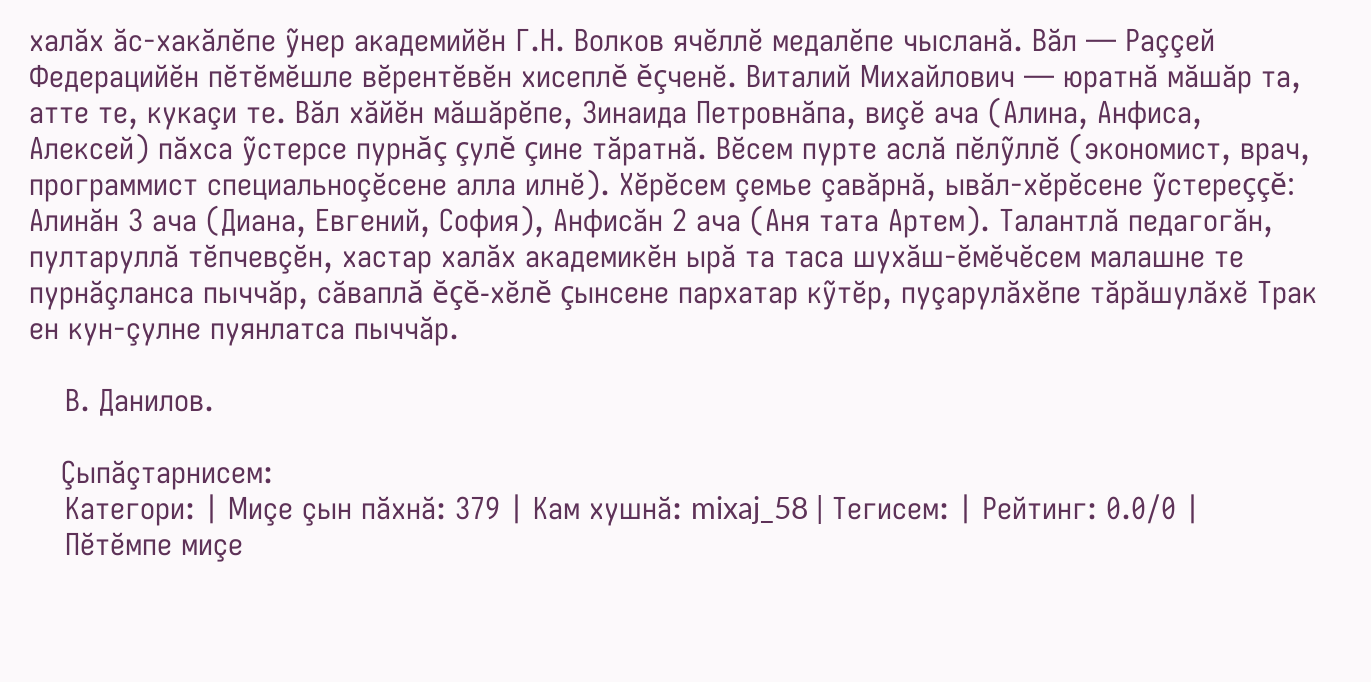халăх ăс-хакăлĕпе ỹнер академийĕн Г.Н. Волков ячĕллĕ медалĕпе чысланă. Вăл — Раççей Федерацийĕн пĕтĕмĕшле вĕрентĕвĕн хисеплĕ ĕçченĕ. Виталий Михайлович — юратнă мăшăр та, атте те, кукаçи те. Вăл хăйĕн мăшăрĕпе, Зинаида Петровнăпа, виçĕ ача (Алина, Анфиса, Алексей) пăхса ỹстерсе пурнăç çулĕ çине тăратнă. Вĕсем пурте аслă пĕлỹллĕ (экономист, врач, программист специальноçĕсене алла илнĕ). Хĕрĕсем çемье çавăрнă, ывăл-хĕрĕсене ỹстереççĕ: Алинăн 3 ача (Диана, Евгений, София), Анфисăн 2 ача (Аня тата Артем). Талантлă педагогăн, пултаруллă тĕпчевçĕн, хастар халăх академикĕн ырă та таса шухăш-ĕмĕчĕсем малашне те пурнăçланса пыччăр, сăваплă ĕçĕ-хĕлĕ çынсене пархатар кỹтĕр, пуçарулăхĕпе тăрăшулăхĕ Трак ен кун-çулне пуянлатса пыччăр.

    В. Данилов.

    Çыпăçтарнисем:
    Категори: | Миçе çын пăхнă: 379 | Кам хушнă: mixaj_58 | Тегисем: | Рейтинг: 0.0/0 |
    Пĕтĕмпе миçе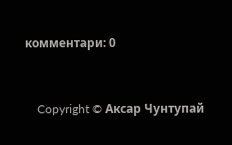комментари: 0


    Copyright © Аксар Чунтупай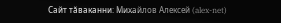Cайт тăваканни: Михайлов Алексей (alex-net)